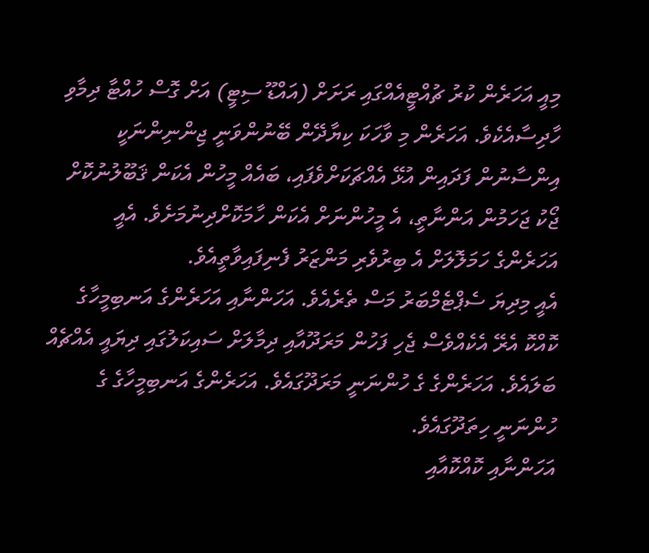މިއީ އަހަރެން ކުރު ޗުއްޓީއެއްގައި ރަށަށް (އައްޑޫ ސިޓީ) އަށް ގޮސް ހުއްޓާ ދިމާވި ހާދިސާއެކެވެ. އަހަރެން މި ވާހަކަ ކިޔާދޭން ބޭނުންވަނީ ޖިންނިންނަކީ އިންސާނުން ފަދައިން އުޅޭ އެއްޗަކަށްވެފައި، ބައެއް މީހުން އެކަން ޤަބޫލުނުކޮށް ޖޯކު ޖަހަމުން އަންނާތީ، އެ މީހުންނަށް އެކަން ހާމަކޮށްދިނުމަށެވެ. އެއީ އަހަރެންގެ ހަމަލޮލަށް އެ ބިރުވެރި މަންޒަރު ފެނިފައިވާތީއެވެ.
އެއީ މިދިޔަ ސެޕްޓެމްބަރު މަސް ތެރެއެވެ. އަހަންނާއި އަހަރެންގެ އަނބިމީހާގެ ކޮއްކޮ އެރޭ އެކެއްވެސް ޖެހި ފަހުން މަރަދޫއާއި ދިމާލަށް ސައިކަލުގައި ދިޔައީ އެއްޗެއް ބަލައެވެ. އަހަރެންގެ ގެ ހުންނަނީ މަރަދޫގައެވެ. އަހަރެންގެ އަނބިމީހާގެ ގެ ހުންނަނީ ހިތަދޫގައެވެ.
އަހަންނާއި ކޮއްކޮއާއި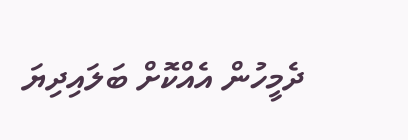ދެމީހުން އެއްކޮށް ބަލައިދިޔަ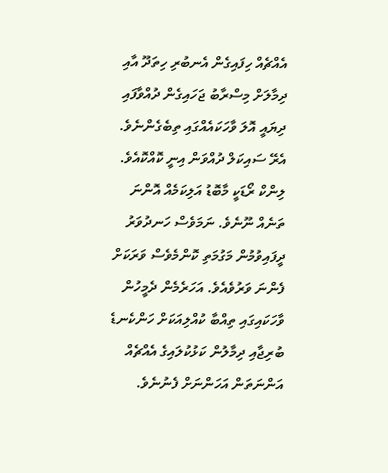އެއްޗެއް ހިފައިގެން އެނބުރި ހިތަދޫ އާއި ދިމާލަށް މިސްރާބު ޖަހައިގެން ދުއްވާފައި ދިޔައީ އޮލަ ވާހަކައެއްގައި ތިބެގެންނެވެ. އެރޭ ސައިކަލް ދުއްވަން އިނީ ކޮއްކޮއެވެ. ލިންކް ރޯޑަކީ މާބޮޑު އަލިކަމެއް އޮންނަ ތަނެއް ނޫނެވެ. ނަމަވެސް ހަނދުވަރު ދީފައިވުމުން މަގުމަތި ކޮންމެވެސް ވަރަކަށް ފެންނަ ވަރުވެއެވެ. އަހަރެމެން ދެމީހުން ވާހަކައިގައި ތިއްބާ ކުއްލިއަކަށް ހަންކެނޑެ ބުރިޖާއި ދިމާލުން ކަޅުކުލައިގެ އެއްޗެއް އަންނަތަން އަހަންނަށް ފެނުނެވެ.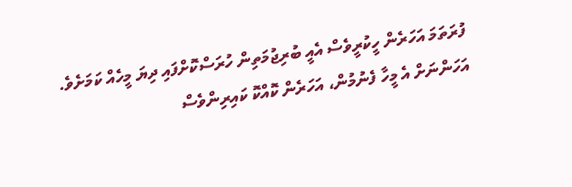ފުރަތަމަ އަހަރެން ހީކުރީވެސް އެއީ ބުރިޖުމަތިން ހުރަސްކޮށްފައި ދިޔަ މީހެއް ކަމަށެވެ.
އަހަންނަށް އެ މީހާ ފެނުމުން، އަހަރެން ކޮއްކޮ ކައިރިންވެސް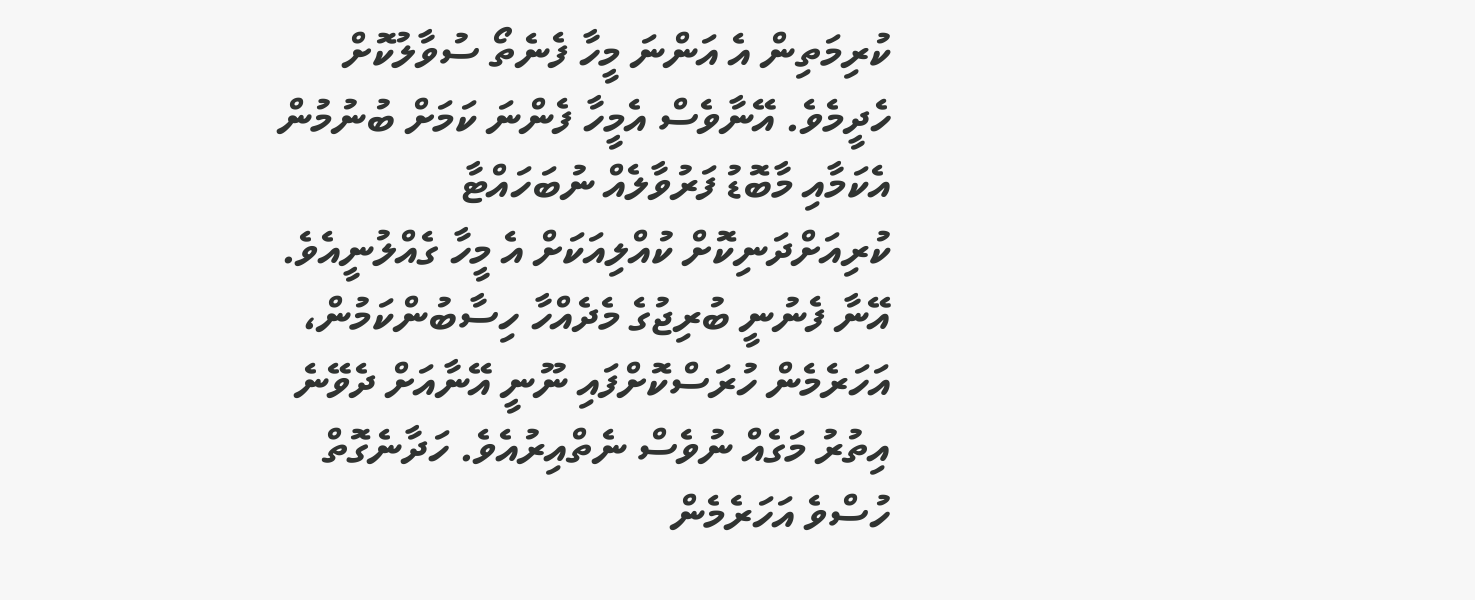ކުރިމަތިން އެ އަންނަ މީހާ ފެނެތޯ ސުވާލުކޮށް ހެދީމެވެ. އޭނާވެސް އެމީހާ ފެންނަ ކަމަށް ބުނުމުން އެކަމާއި މާބޮޑު ފަރުވާލެއް ނުބަހައްޓާ ކުރިއަށްދަނިކޮށް ކުއްލިއަކަށް އެ މީހާ ގެއްލުނީއެވެ. އޭނާ ފެނުނީ ބުރިޖުގެ މެދެއްހާ ހިސާބުންކަމުން، އަހަރެމެން ހުރަސްކޮށްފައި ނޫނީ އޭނާއަށް ދެވޭނެ އިތުރު މަގެއް ނުވެސް ނެތްއިރުއެވެ. ހަދާނެގޮތް ހުސްވެ އަހަރެމެން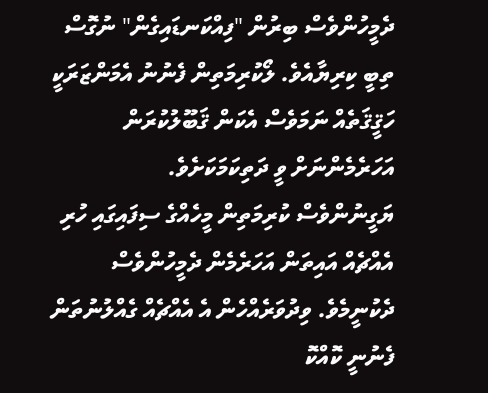ދެމީހުންވެސް ބިރުން "ފިއްކަނޑައިގެން" ނުގޮސް ތިބީ ކިރިޔާއެވެ. ލޯކުރިމަތިން ފެނުނު އެމަންޒަރަކީ ހަޤީޤަތެއް ނަމަވެސް އެކަން ޤަބޫލުކުރަން އަހަރެމެންނަށް ވީ ދަތިކަމަކަށެވެ.
ޔަގީނުންވެސް ކުރިމަތިން މީހެއްގެ ސިފައިގައި ހުރި އެއްޗެއް އައިތަން އަހަރެމެން ދެމީހުންވެސް ދެކުނީމެވެ. ވިދުވަރެއްހެން އެ އެއްޗެއް ގެއްލުނުތަން ފެނުނީ ކޮއްކޮ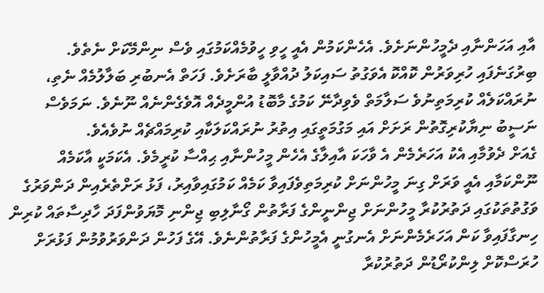އާއި އަހަންނާއި ދެމީހުންނަށެވެ. އެހެންކަމުން އެއީ ހީވި ހީވުމެއްކަމުގައި ވެސް ނިންމޭކަށް ނެތެވެ.
ބިރުގަނެފައި ހުރިވަރުން ކޮއްކޮ އެވަގުތު ސައިކަލު ދުއްވާލީ ބާރަށެވެ. ފަހަތް އެނބުރި ބަލާލުމެއް ނެތި، ނުރައްކަލެއް ކުރިމަތިނުވެ ސަލާމަތް ވެވިދާނޭ ކަމުގެ މާބޮޑު އުންމީދެއް އޮވެގެންނެއް ނޫނެވެ. ނަމަވެސް ނަސީބު ނިޔާކުރިގޮތުން ރަށަށް އައި މަގުމަތީގައި އިތުރު ނުރައްކަލަކާއި ކުރިމައްޗެއް ނުވެއެވެ.
ގެއަށް ދެވުމާއި އެކު އަހަރެމެން އެ ވާހަކަ އާއިލާގެ އެހެން މީހުންނާއި ޙިއްސާ ކުރީމެވެ. އެކަމަކީ އާކަމެއް ނޫންކަމާއި އެއީ ވަރަށް ގިނަ މީހުންނަށް ކުރިމަތިވެފައިވާ ކަމެއް ކަމުގައިވާއިރު، ފަޅު ރަށްތެރެއިން ދަންވަރުގެ ވަގުތުތަކުގައި ދަތުރުކުރާ މީހުންނަށް ޖިންނީންގެ ފަރާތުން ގޯނާލިބި ޖިންނި މޮޔަވުންފަދަ ހާދިސާތައް ކުރިން ހިނގާފައިވާ ކަން އަހަރެމެންނަށް އެނގުނީ އެމީހުންގެ ފަރާތުންނެވެ. އޭގެ ފަހުން ދަންވަރުވުމުން ފަޅުރަށް ހުރަސްކޮށް ލިންކުރޯޑުން ދަތުރުކުރާ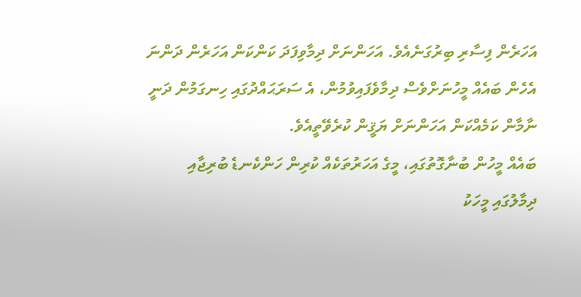އަހަރެން ފިސާރި ބިރުގަނެއެވެ. އަހަންނަށް ދިމާވިފަދަ ކަންކަން އަހަރެން ދަންނަ އެހެން ބައެއް މީހުނަށްވެސް ދިމާވެފައިވުމުން، އެ ސަރަޙައްދުގައި ހިނގަމުން ދަނީ ނާމާން ކަމެއްކަން އަހަންނަށް ޔަޤީން ކުރެވޭތީއެވެ.
ބައެއް މީހުން ބުނާގޮތުގައި، މީގެ އަހަރުތަކެއް ކުރިން ހަންކެނޑެ ބުރިޖާއި ދިމާލުގައި މީހަކު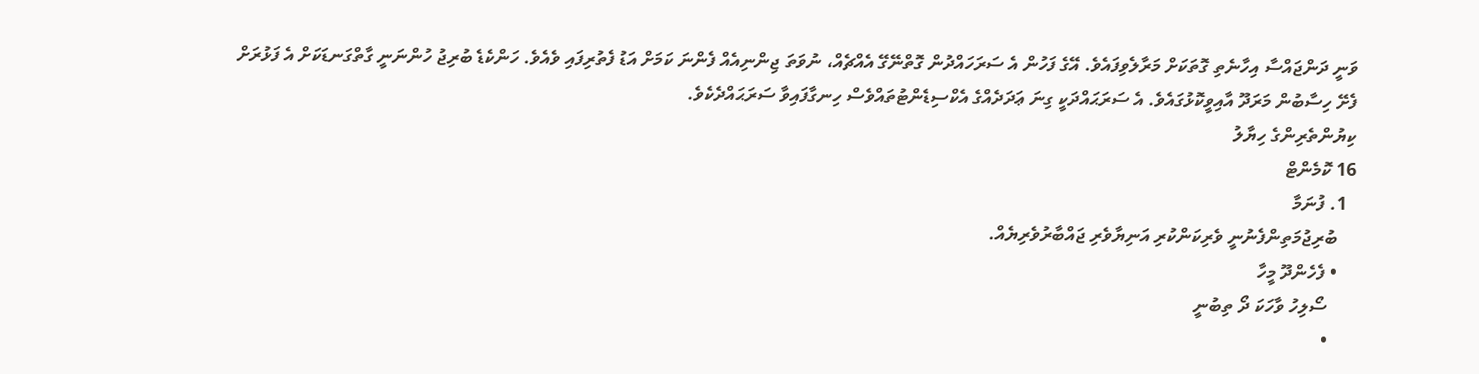ވަނީ ދަންޖައްސާ އިހާނެތި ގޮތަކަށް މަރާލެވިފައެވެ. އޭގެ ފަހުން އެ ސަރަހައްދުން ގޮތްނޭގޭ އެއްޗެއް، ނުވަތަ ޖިންނިއެއް ފެންނަ ކަމަށް އަޑު ފެތުރިފައި ވެއެވެ. ހަންކެޑެ ބުރިޖު ހުންނަނީ ގާތްގަނޑަކަށް އެ ފަޅުރަށް ފެށޭ ހިސާބުން މަރަދޫ އާއިވީކޮޅުގައެވެ. އެ ސަރަޙައްދަކީ ގިނަ ޢަދަދެއްގެ އެކްސިޑެންޓުތައްވެސް ހިނގާފައިވާ ސަރަޙައްދެކެވެ.
ކިޔުންތެރިންގެ ހިޔާލު
16 ކޮމެންޓް
  1. ފުނަމާ
    ބުރިޖުމަތިންފެނުނީ ވެރިކަންކުރި އަނިޔާވެރި ޖައްބާރުވެރިޔެއް.
    • ފެހެންދޫ މީހާ
      ސޯލިހު ވާހަކަ ދޯ ތިބުނީ
      •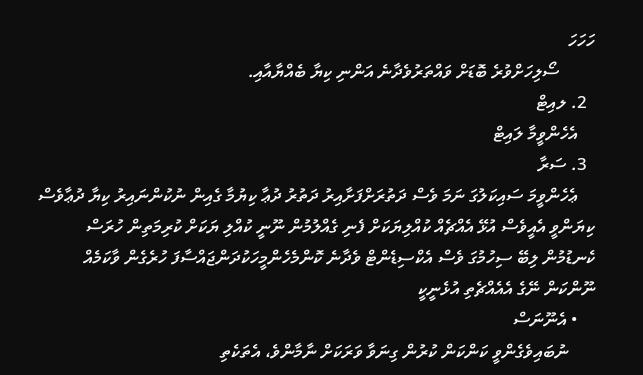ހަހަހަ
        ސޯލިހަށްވުރެ ބޮޑަށް ވައްތަރުވެދާނެ އަންނި ކިޔާ ބެއްޔާއާއި.
  2. ލއިޓް
    އެހެންވީމާ ލައިޓް
  3. ސަރާ
    ޢެހެންވީމަ ސައިކަލުގަ ނަމަ ވެސް ދަތުރަށްފަށާއިރު ދަތުރު ދުޢާ ކިޔުމާ ގެއިން ނުކުންނައިރު ކިޔާ ދުޢާވެސް ކިޔަންވީ އެއީވެސް އުޅޭ އެއްޗެއް ކުއްލިޔަކަށް ފެނި ގެއްލުމުން ނޫނީ ކުއްލި ޔަކަށް ކުރިމަތިން ހުރަސް ކެނޑުމުން ލިބޭ ސިހުމުގަ ވެސް އެކްސިޑެންޓް ވެދާނެ ކޮންމެހެންމީހަކުދަންޖައްސާފަ ހުރެގެން ވާކަމެއް ނޫންކަން ނޭގެ އެއެއްޗެތި އުޅެނީކީ
    • އެނޫނަސް
      ނުބައިވެގެންވީ ކަންކަން ކުރުން ގިނަވާ ވަރަކަށް ނާމާންވެ، އެތަކެތި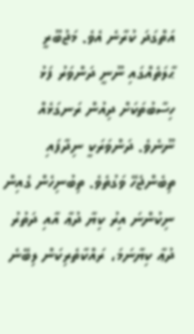އަތްގަދަ ކުރާނެ އެވެ. މަޖުބޫރީ ޙާލަތެއްގައި ނޫނީ ދަންވަރު ފަޅު ހިސާބުތަކަށް ދިއުން ރަނގަޅެއް ނޫނެވެ. ދަންވަރަކީ ނިދާފައި ތިބެންޖެހޭ ވަގުތެވެ. ތިބުނިހެން ގެއިން ނިކުންނަ އިރު ކިޔާ ދުޢާ އާއި ދަތުރު ދުޢާ ކިޔާނަމަ، ރައްކާތެރިކަން ލިބޭނެ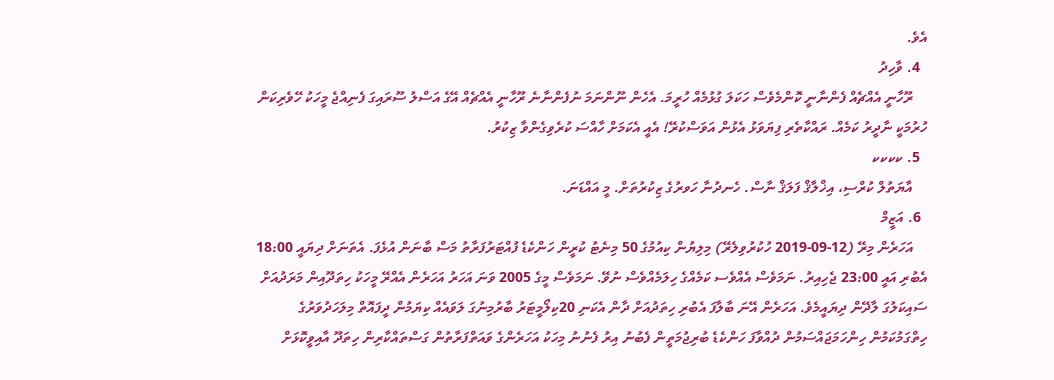އެވެ.
  4. ވާހިދު
    ރޫހާނީ އެއްޗެއް ފެންނާނީ ކޮންމެވެސް ހަކަލަ ގުޅުމެއް ހުރީމަ. އެހެން ނޫންނަމަ ނުފެންނާނެ ރޫހާނީ އެއްޗެއް އޭގެ އަސްލު ސޫރައިގަ ފެނިއްޖެ މީހަކު ހޭވެރިކަން ހުރުމަކީ ނާދީރު ކަމެއް. ރައްކާތެރި ފިޔަވަޅު އެޅުން އަވަސްކުރޭ! އެއީ އެކަމަށް ހާއްސަ ކުރެވިގެންވާ ޒިކުރު.
  5. ކކކކ
    އާޔަތުލް ކުރްސި، އިޚްލާޤް ފަލަޤް ނާސް. ހެނދުނާ ހަވރުގެ ޒިކުރުތަށް. މީ އައްޑަނަ.
  6. އަޒީމް
    އަހަރެން މިރޭ (12-09-2019 ހުކުރުވިލެރޭ) މިލިޔުން ކިއުމުގެ 50 މިނެޓު ކުރީން ހަންކެޑެ ފުއްޓަރުފަރާތު މަސް ބާނަން އުޅެފަ. އެތަނަށް ދިޔައީ 18:00 އެބުރި އައީ 23:00 ޖެހިއިރު. ނަމަވެސް އެއްވެސ ކަމެއްގެ ހިލަމެއްވެސް ނުވޭ. ނަމަވެސް މީގެ 2005 ވަނަ އަހަރު އަހަރެން އެއްރޭ މީހަކު ހިތަދޫއިން މަރަދުއަށް ސައިކަލުގަ ލާދޭން ދިޔައީމެވެ. އަހަރެން އޭނަ ބާލާފަ އެބުރި ހިތަދުއަށް ދާން އެކަނި 20ކިލޯމީޓަރު ބާރުމިނުގަ ލަވައެއް ކިޔަމުން ދީފައޮތް މިލަހަދުވަރުގެ ހިތްގަމުކަމުން ހިންހަމަޖައްސަމުން ދުއްވާފަ ހަންކެޑެ ބުރިޖުމަތީން ފެބުނު އިރު ފެނުނު މިހަކު އަހަރެންގެ ވައަތްފަރާތުން ގަސްތައްކާރިން ހިތަދޫ އާއިވީކޮޅަށް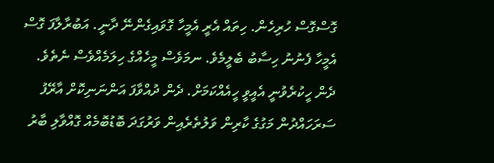ގޮސްގޮސް ހުރިހެން. ހިތައް އެރީ އެމީހާ ގޮވައިގެންނޭ ދާނީ. އަބުރާލާފަ ގޮސް އެމީހާ ފެނުނު ހިސާބު ބެލީމެވެ. ނމަވެސް މީހެއްގެ ހިލަމެއްވެސް ނެތެވެ. ދެން ހީކުރެވުނީ އެއީވީ ހީއެއްކަމަށް. ދެން ދުއްވާފަ އަންނަނިކޮށް އާރޭފު ސަރަހައްދުން މަގުގެ ކާރިން ވަލުތެރެއިން ވަރުގަދަ ބޮޑުބޮމެއް ގޮއްވާލި ބާރު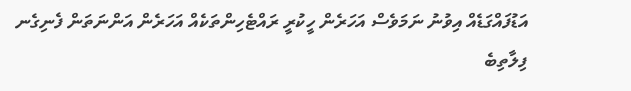އަޑުފައްގަޑެއް އިވުނު ނަމަވެސް އަހަރެން ހީކުރީ ރައްޓެހިންތަކެއް އަހަރެން އަންނަތަން ފެނިގެނ ފިލާތިބެ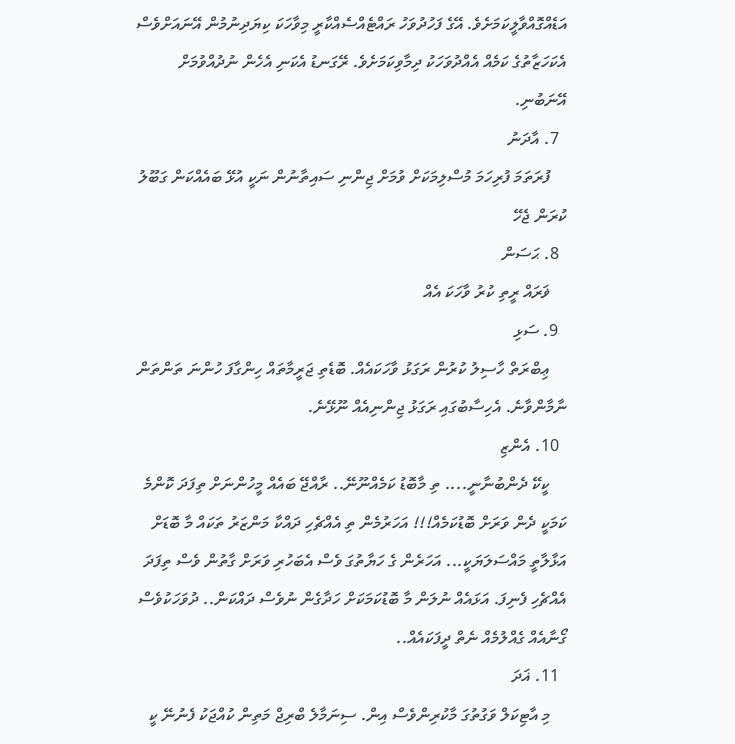އަޑެއްގޮއްވާލީކަމަށެވެ. އޭގެ ފަހުދުވަހު ރައްޓެއްސެއްކާރީ މިވާހަކަ ކިޔަދިނުމުން އޭނައަށްވެސް އެކަހަޒާތުގެ ކަމެއް އެއްދުވަހަކު ދިމާވިކަމަށެވެ. ރޭގަނޑު އެކަނި އެހެން ނުދުއްވުމަށް އޭނަބުނި.
  7. އާދަނު
    ފުރަތަމަ ފުރިހަމަ މުސްލިމަކަށް ވުމަށް ޖިންނި ސައިތާނުން ނަކީ އުޅޭ ބައެއްކަން ގަބޫލު ކުރަން ޖެހޭ
  8. ޙަސަން
    ޥަރައް ރީތި ކުރު ވާހަކަ އެއް
  9. ސަޅި
    ޢިބްރަތް ހާސިލު ކުރުން ރަގަޅު ވާހަކައެއް. ބޮޑެތި ޖަރީމާތައް ހިންގާފަ ހުންނަ ތަންތަން ނާމާންވާނެ. އެހިސާބުގައި ރަގަޅު ޖިންނިއެއް ނޫޅޭނެ.
  10. އެންޒި
    ކީކޭ ދެންބުނާނީ.... ތި މާބޮޑު ކަމެއްނޫނޭ.. ރާއްޖޭ ބައެއް މީހުންނަށް ތިފަދަ ކޮންމެ ކަމަކީ ދެން ވަރަށް ބޮޑުކަމެއް!!! އަހަރުމެން ތި އެއްޗެހި ދައްކާ މަންޒަރު ތަކައް މާ ބޮޑަށް އަޅާލާތީ މައްސަލަޔަކީ... އަހަރެން ގެ ހަޔާތުގަ ވެސް އެބަހުރި ވަރަށް ގާތުން ވެސް ތިފަދަ އެއްޗެހި ފެނިފަ. އަޅައެއް ނުލަން މާ ބޮޑުކަމަކަށް ހަދާގެން ނުވެސް ދައްކަން.. ދުވަހަކުވެސް ގޯނާއެއް ގެއްލުމެއް ނެތް ދީފަކައެއް..
  11. ޣަދަ
    މި އާޓިކަލް ވަގުތުގަ މާކުރިންވެސް އިން. ސިނަމާލެ ބްރިޖް މަތިން ކުއްޖަކު ފެނުނޭ ކީ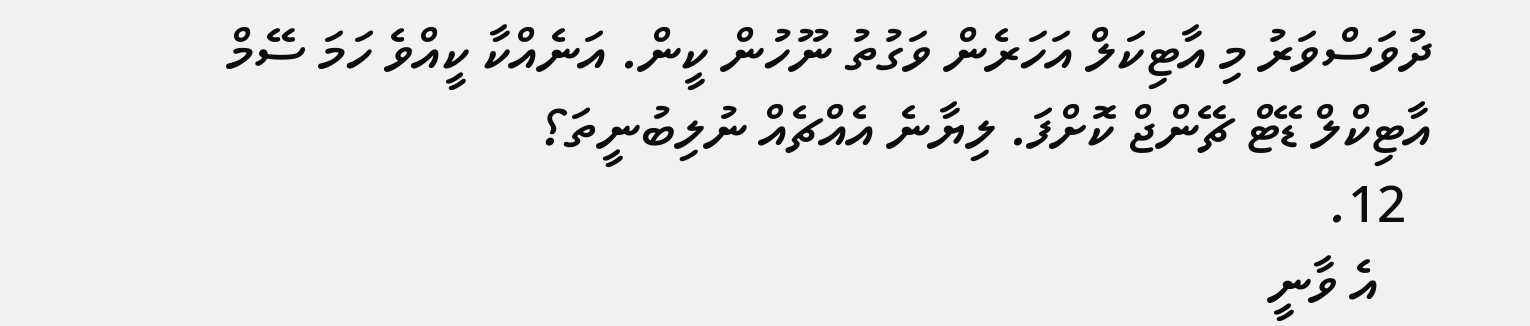ދުވަސްވަރު މި އާޓިކަލް އަހަރެން ވަގުތު ނޫހުން ކީން. އަނެއްކާ ކީއްވެ ހަމަ ސޭމް އާޓިކްލް ޑޭޓް ޗޭންޖް ކޮށްފަ. ލިޔާނެ އެއްޗެއް ނުލިބުނީތަ؟
  12.
    އެ ވާނީ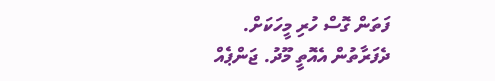ފަތަން ގޮސް ހުރި މީހަކަށް. ދެފަރާތުން އެއޮތީ މޫދު. ޖަންޕެއް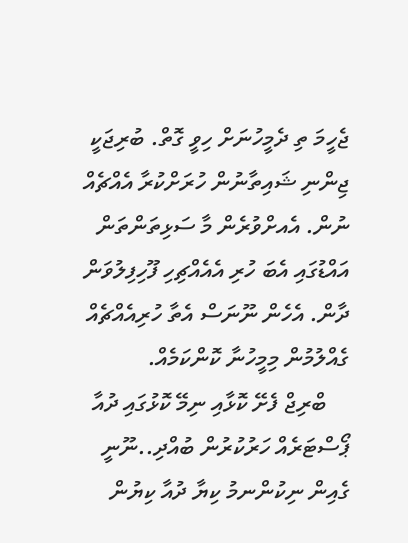ޖެހީމަ ތި ދެމީހުނަށް ހިވީ ގޮތް. ބުރިޖަކީ ޖިންނި ޝައިތާނުން ހުރަށްކުރާ އެއްޗެއް ނުން. އެއށްވުރެން މާ ސަޅިތަންތަން އައްޑުގައި އެބަ ހުރި އެއެއްޗިހި ފޫހިފިލުވަން ދާން. އެހެން ނޫނަސް އެތާ ހުރިއެއްޗެއް ގެއްލުމުން މިމީހުނާ ކޮންކަމެއް.
    ބްރިޖް ފެށޭ ކޮޅާއި ނިމޭ ކޮޅުގައި ދުއާ ޕޯސްޓަރެއް ހަރުކުރުން ބުއްދި..ނޫނީ ގެއިން ނިކުންނމު ކިޔާ ދުއާ ކިޔުން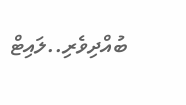ބުއްދިވެރި..ލައިޓް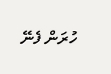ހުރަން ފެނޭ